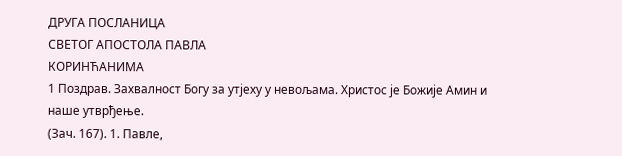ДРУГА ПОСЛАНИЦА
СВЕТОГ АПОСТОЛА ПАВЛА
КОРИНЋАНИМА
1 Поздрав. Захвалност Богу за утјеху у невољама. Христос је Божије Амин и наше утврђење.
(Зач. 167). 1. Павле,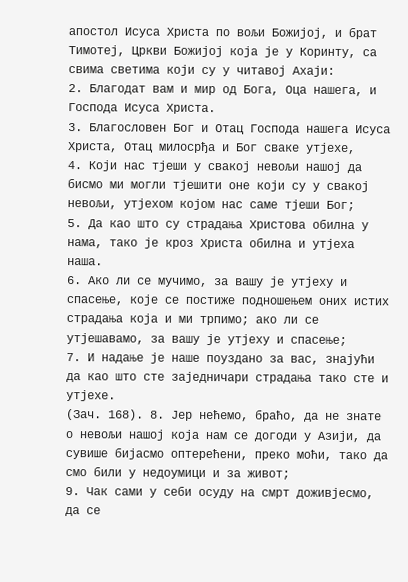апостол Исуса Христа по вољи Божијој, и брат Тимотеј, Цркви Божијој која је у Коринту, са свима светима који су у читавој Ахаји:
2. Благодат вам и мир од Бога, Оца нашега, и Господа Исуса Христа.
3. Благословен Бог и Отац Господа нашега Исуса Христа, Отац милосрђа и Бог сваке утјехе,
4. Који нас тјеши у свакој невољи нашој да бисмо ми могли тјешити оне који су у свакој невољи, утјехом којом нас саме тјеши Бог;
5. Да као што су страдања Христова обилна у нама, тако је кроз Христа обилна и утјеха наша.
6. Ако ли се мучимо, за вашу је утјеху и спасење, које се постиже подношењем оних истих страдања која и ми трпимо; ако ли се утјешавамо, за вашу је утјеху и спасење;
7. И надање је наше поуздано за вас, знајући да као што сте заједничари страдања тако сте и утјехе.
(Зач. 168). 8. Јер нећемо, браћо, да не знате о невољи нашој која нам се догоди у Азији, да сувише бијасмо оптерећени, преко моћи, тако да смо били у недоумици и за живот;
9. Чак сами у себи осуду на смрт доживјесмо, да се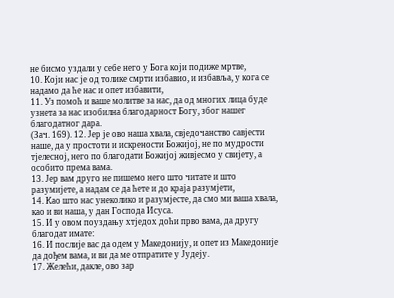не бисмо уздали у себе него у Бога који подиже мртве,
10. Који нас је од толике смрти избавио, и избавља, у кога се надамо да ће нас и опет избавити,
11. Уз помоћ и ваше молитве за нас, да од многих лица буде узнета за нас изобилна благодарност Богу, због нашег благодатног дара.
(Зач. 169). 12. Јер је ово наша хвала, свједочанство савјести наше, да у простоти и искрености Божијој, не по мудрости тјелесној, него по благодати Божијој живјесмо у свијету, а особито према вама.
13. Јер вам друго не пишемо него што читате и што разумијете, а надам се да ћете и до краја разумјети,
14. Као што нас унеколико и разумјесте, да смо ми ваша хвала, као и ви наша, у дан Господа Исуса.
15. И у овом поуздању хтједох доћи прво вама, да другу благодат имате:
16. И послије вас да одем у Македонију, и опет из Македоније да дођем вама, и ви да ме отпратите у Јудеју.
17. Желећи, дакле, ово зар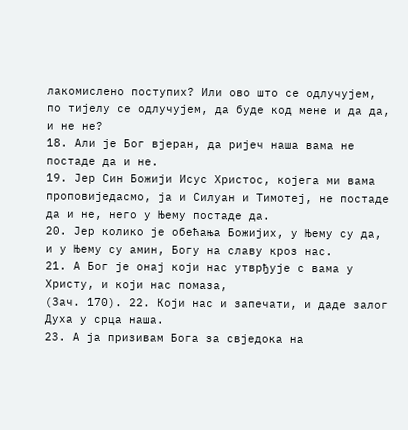лакомислено поступих? Или ово што се одлучујем, по тијелу се одлучујем, да буде код мене и да да, и не не?
18. Али је Бог вјеран, да ријеч наша вама не постаде да и не.
19. Јер Син Божији Исус Христос, којега ми вама проповиједасмо, ја и Силуан и Тимотеј, не постаде да и не, него у Њему постаде да.
20. Јер колико је обећања Божијих, у Њему су да, и у Њему су амин, Богу на славу кроз нас.
21. А Бог је онај који нас утврђује с вама у Христу, и који нас помаза,
(Зач. 170). 22. Који нас и запечати, и даде залог Духа у срца наша.
23. А ја призивам Бога за свједока на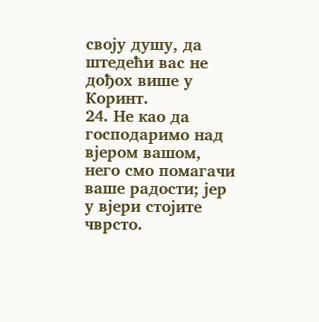своју душу, да штедећи вас не дођох више у Коринт.
24. Не као да господаримо над вјером вашом, него смо помагачи ваше радости; јер у вјери стојите чврсто.